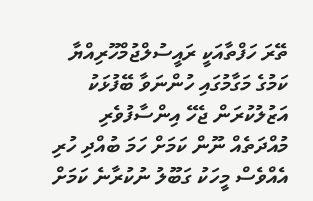ތޭރަ ހަފްތާއަކީ ރައީސުލްޖުމްހޫރިއްޔާ ކަމުގެ މަގާމުގައި ހުންނަވާ ބޭފުޅަކު އަޒުލުކުރަން ޖެހޭ އިންސާފުވެރި މުއްދަތެއް ނޫން ކަމަށް ހަމަ ބުއްދި ހުރި އެއްވެސް މީހަކު ގަބޫލު ނުކުރާނެ ކަމަށް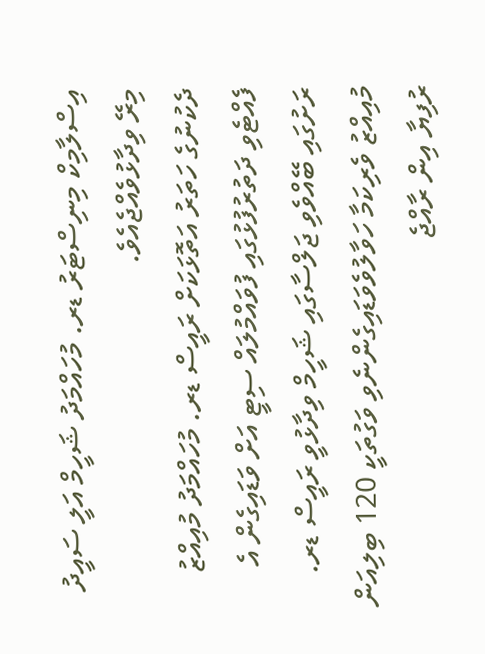އިސްލާމިކް މިނިސްޓަރު ޑރ. މުހައްމަދު ޝަހީމް އަލީ ސައީދު މިރޭ ވިދާޅުވެއްޖެއެވެ.
ދެކުނުގެ ހަތަރު އަތޮޅަކަށް ރައީސް ޑރ. މުހައްމަދު މުއިއްޒު ފެއްޓެވި ދަތުރުފުޅުގައި ފުވައްމުލައް ސިޓީ އަށް ވަޑައިގެން އެ ރަށުގައި ބޭއްވެވި ޖަލްސާގައި ޝަހީމް ވިދާޅުވީ ރައީސް ޑރ. މުއިއްޒު ވެރިކަމާ ހަވާލުވެވަޑައިގެންނެވި ވަގުތަކީ 120 ބިލިއަން ރުފިޔާ އިން ރާއްޖެ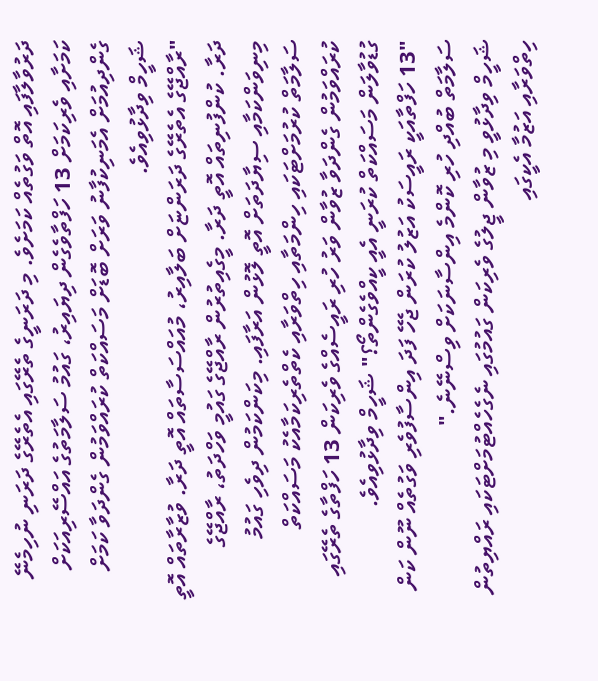ދަރުވާލާފައި އޮތް ވަގުތެއް ކަމަށެވެ. މި ދަރަނީގެ ތެރޭގައި އެތެރޭގެ ދަރަނި ނުހިމެނޭ ކަމަށާއި ވެރިކަމަށް 13 ހަފްތާވެގެން ދިޔައިރު، ގައުމު ސަލާމަތުގެ އައްސޭރިއަކަށް ގެންދިއުމަށް އެމަނިކުފާނު ވަރަށް ބޮޑަށް މަސައްކަތް ކުރައްވަމުން ގެންދަވާ ކަމަށް ޝަހީމް ވިދާޅުވިއެވެ.
"ރާއްޖޭގެ އެތެރޭގެ ދަރަންޏަށް ބަލާއިރު، މުއައްސަސާތައް އޮތީ ދަރާ. ވުޒާރާތައް އޮތީ ދަރާ. ކުންފުނިތައް އޮތީ ދަރާ. މީގެއިތުރުން ރާއްޖޭގެ ގައުމީ ވަހްދަތު، ރާއްޖޭގެ މިނިވަންކަމާއި ސިޔާދަތަށް އޮތީ ލޮޅުން އަރާފައި. މިކަންކަމުން ދިވެހި ގައުމު ސަލާމަތް ކުރުމަށްޓަކައި ހިންމަތާއި ހިތްވަރާއި ކެތްތެރިކަމާއެކު މަސައްކަތް ކުރައްވަމުން ގެންދަވާ ޒުވާން ވަރު ހުރި ރައީސެއްގެ ވެރިކަން 13 ހަފްތާގެ ތެރޭގައި ގުޑުވާލަން މަސައްކަތް ކުރަނީ އެއީ ކީއްވެގެންތޯ؟" ޝަހީމް ވިދާޅުވިއެވެ.
"13 ހަފްތާއަކީ ރައީސަކު އަޒުލު ކުރަން ޖެހޭ ފަދަ އިންސާފުވެރި ވަގުތެއް ނޫން ކަން ސަލާމަތް ބުއްދި ހުރި ކޮންމެ އިންސާނަކަށް ވިސްނޭނެ."
ޝަހީމް ވިދާޅުވީ މި ޒުވާން ޖީލުގެ ވެރިކަން ގައުމުގައި ނެގެހެއްޓުމަށްޓަކައި ރައްޔިތުން ހިތްވަރާއި އަޒުމާ އެކީގައި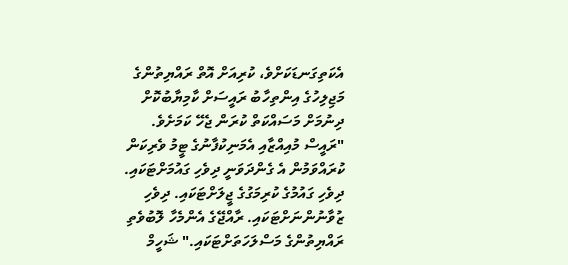އެކަތިގަނޑަކަށްވެ، ކުރިއަށް އޮތް ރައްޔިތުންގެ މަޖިލިހުގެ އިންތިހާބު ރައީސަށް ކާމިޔާބުކޮށް ދިނުމަށް މަސައްކަތް ކުރަން ޖެހޭ ކަމަށެވެ.
"ރައީސް މުއިއްޒާއި އެމަނިކުފާނުގެ ޓީމު ވެރިކަން ކުރައްވަމުން އެ ގެންދަވަނީ ދިވެހި ގައުމަށްޓަކައި. ދިވެހި ގައުމުގެ ކުރިމަގުގެ ޖީލަށްޓަކައި. ދިވެހި ޒުވާނުންނަށްޓަކައި. ރާއްޖޭގެ އެންމެހާ ލޮބުވެތި ރައްޔިތުންގެ މަސްލަހަތަށްޓަކައި." ޝަހީމް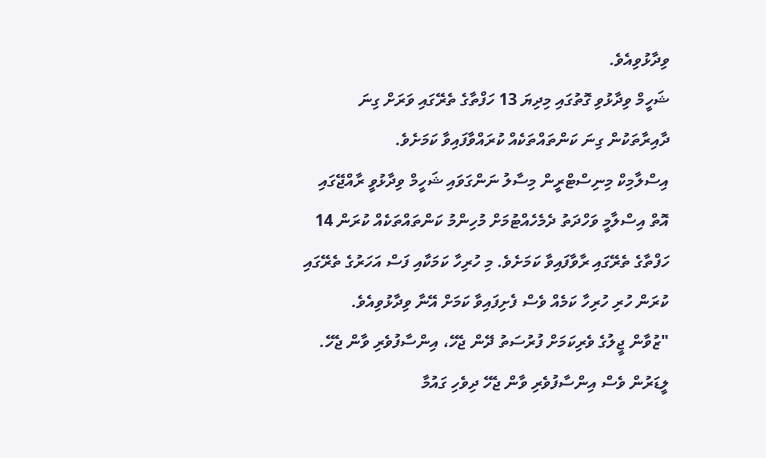ވިދާޅުވިއެވެ.
ޝަހީމް ވިދާޅުވި ގޮތުގައި މިދިޔަ 13 ހަފްތާގެ ތެރޭގައި ވަރަށް ގިނަ ދާއިރާތަކުން ގިނަ ކަންތައްތަކެއް ކުރައްވާފައިވާ ކަމަށެވެ.
އިސްލާމިކް މިނިސްޓްރީން މިސާލު ނަންގަވައި ޝަހީމް ވިދާޅުވީ ރާއްޖޭގައި އޮތް އިސްލާމީ ވަހްދަތު ދެމެހެއްޓުމަށް މުހިންމު ކަންތައްތަކެއް ކުރަން 14 ހަފްތާގެ ތެރޭގައި ރާވާފައިވާ ކަމަށެވެ. މި ހުރިހާ ކަމަކާއި ފަސް އަހަރުގެ ތެރޭގައި ކުރަން ހުރި ހުރިހާ ކަމެއް ވެސް ފެށިފައިވާ ކަމަށް އޭނާ ވިދާޅުވިއެވެ.
"ޒުވާން ޖީލުގެ ވެރިކަމަށް ފުރުސަތު ދޭން ޖެހޭ، އިންސާފުވެރި ވާން ޖެހޭ. ލީޑަރުން ވެސް އިންސާފުވެރި ވާން ޖެހޭ ދިވެހި ގައުމާ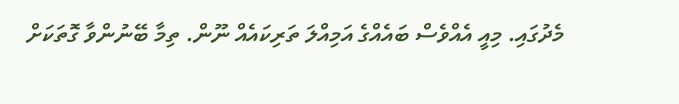މެދުގައި. މިއީ އެއްވެސް ބައެއްގެ އަމިއްލަ ތަރިކައެއް ނޫން. ތިމާ ބޭނުންވާ ގޮތަކަށް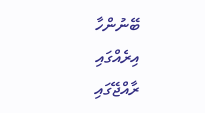ބޭނުންހާ އިރެއްގައި ރާއްޖޭގައި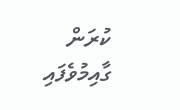ކުރަން ގާއިމުވެފައި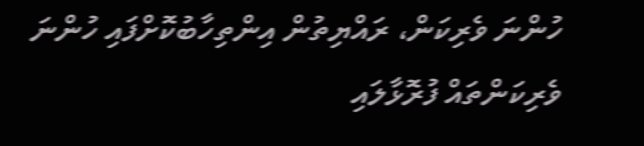ހުންނަ ވެރިކަން، ރައްޔިތުން އިންތިހާބުކޮށްފައި ހުންނަ ވެރިކަންތައް ފުރޮޅާލައި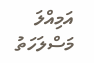އަމިއްލަ މަސްލަހަތު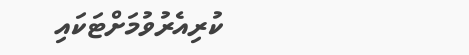ކުރިއެރުވުމަށްޓަކައި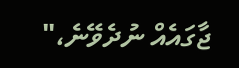ޖާގައެއް ނުދެވޭނެ،"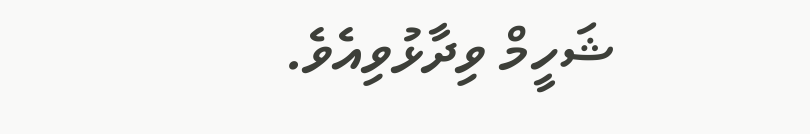ޝަހީމް ވިދާޅުވިއެވެ.